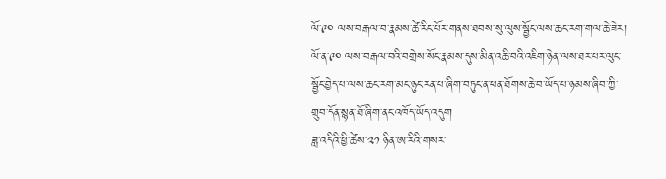ལོ་༩༠ ལས་བརྒལ་བ་རྣམས་ཚེ་རིང་པོར་གནས་ཐབས་སུ་ལུས་སྦྱོང་ལས་ཆང་རག་གལ་ཆེ་ཟེར།
ལོ་ན་༩༠ ལས་བརྒལ་བའི་བགྲེས་སོང་རྣམས་དུས་མིན་འཆི་བའི་འཇིག་ཉེན་ལས་ཐར་པར་ལུང་སྦྱོང་བྱེད་པ་ལས་ཆང་རག་མང་ཉུང་རན་པ་ཞིག་བཏུང་ན་ཕན་ཐོགས་ཆེ་བ་ཡོད་པ་ཉམས་ཞིབ་ཀྱི་གྲུབ་དོན་སྙན་ཐོ་ཞིག་ནང་འཁོད་ཡོད་འདུག
ཟླ་འདིའི་ཕྱི་ཚེས་༢༡ ཉིན་ཨ་རིའི་གསར་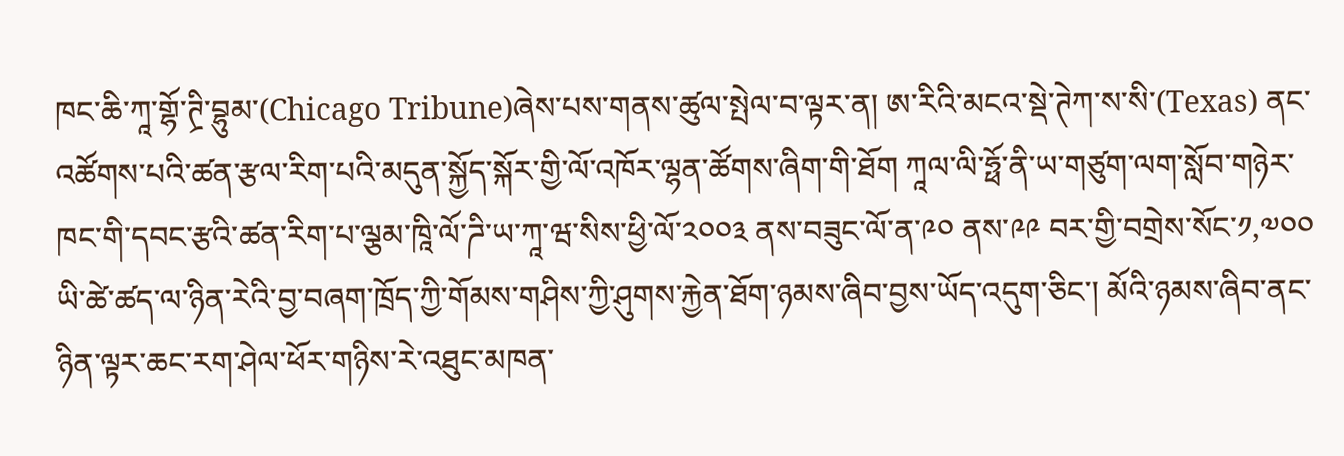ཁང་ཆི་ཀཱ་གྷོ་ཊྲི་བྷུམ་(Chicago Tribune)ཞེས་པས་གནས་ཚུལ་སྤེལ་བ་ལྟར་ན། ཨ་རིའི་མངའ་སྡེ་ཊེཀ་ས་སི་(Texas) ནང་འཚོགས་པའི་ཚན་རྩལ་རིག་པའི་མདུན་སྐྱོད་སྐོར་གྱི་ལོ་འཁོར་ལྷན་ཚོགས་ཞིག་གི་ཐོག ཀཱལ་ལི་ཧྥོ་ནི་ཡ་གཙུག་ལག་སློབ་གཉེར་ཁང་གི་དབང་རྩའི་ཚན་རིག་པ་ལྕམ་ཁཱི་ལོ་ཌི་ཡ་ཀཱ་ཝ་སིས་ཕྱི་ལོ་༢༠༠༣ ནས་བཟུང་ལོ་ན་༩༠ ནས་༩༩ བར་གྱི་བགྲེས་སོང་༡,༧༠༠ ཡི་ཚེ་ཚད་ལ་ཉིན་རེའི་བྱ་བཞག་ཁྲོད་ཀྱི་གོམས་གཤིས་ཀྱི་ཤུགས་རྐྱེན་ཐོག་ཉམས་ཞིབ་བྱས་ཡོད་འདུག་ཅིང་། མོའི་ཉམས་ཞིབ་ནང་ཉིན་ལྟར་ཆང་རག་ཤེལ་ཕོར་གཉིས་རེ་འཐུང་མཁན་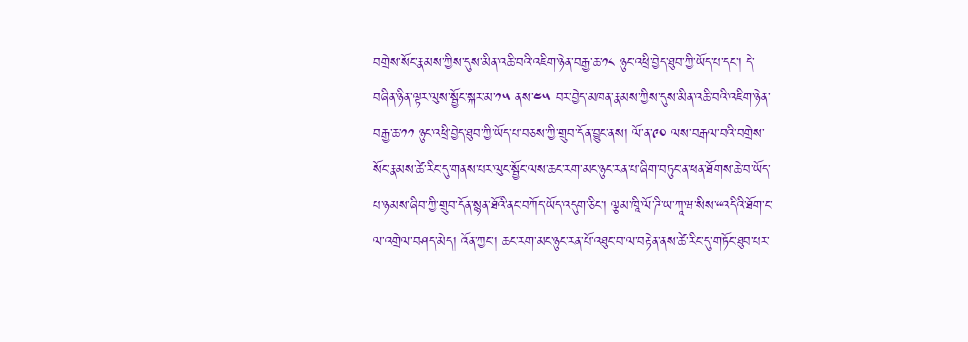བགྲེས་སོང་རྣམས་ཀྱིས་དུས་མིན་འཆི་བའི་འཇིག་ཉེན་བརྒྱ་ཆ་༡༨ ཉུང་འཕྲི་བྱེད་ཐུབ་ཀྱི་ཡོད་པ་དང་། དེ་བཞིན་ཉིན་ལྟར་ལུས་སྦྱོང་སྐར་མ་༡༥ ནས་༤༥ བར་བྱེད་མཁན་རྣམས་ཀྱིས་དུས་མིན་འཆི་བའི་འཇིག་ཉེན་བརྒྱ་ཆ་༡༡ ཉུང་འཕྲི་བྱེད་ཐུབ་ཀྱི་ཡོད་པ་བཅས་ཀྱི་གྲུབ་དོན་བྱུང་ནས། ལོ་ན་༩༠ ལས་བརྒལ་བའི་བགྲེས་སོང་རྣམས་ཚེ་རིང་དུ་གནས་པར་ལུང་སྦྱོང་ལས་ཆང་རག་མང་ཉུང་རན་པ་ཞིག་བཏུང་ན་ཕན་ཐོགས་ཆེ་བ་ཡོད་པ་ཉམས་ཞིབ་ཀྱི་གྲུབ་དོན་སྙན་ཐོའི་ནང་བཀོད་ཡོད་འདུག་ཅིང་། ལྕམ་ཁཱི་ལོ་ཌི་ཡ་ཀཱ་ཝ་སིས་“འདིའི་ཐོག་ང་ལ་འགྲེལ་བཤད་མེད། འོན་ཀྱང་། ཆང་རག་མང་ཉུང་རན་པོ་འཐུང་བ་ལ་བརྟེན་ནས་ཚེ་རིང་དུ་གཏོང་ཐུབ་པར་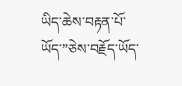ཡིད་ཆེས་བརྟན་པོ་ཡོད་”ཅེས་བརྗོད་ཡོད་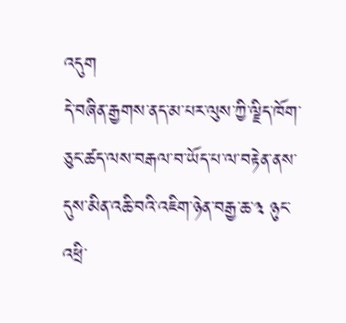འདུག
དེ་བཞིན་རྒྱགས་ནད་མ་པར་ལུས་ཀྱི་ལྗིད་ཁོག་ཅུང་ཚད་ལས་བརྒལ་བ་ཡོད་པ་ལ་བརྟེན་ནས་དུས་མིན་འཆི་བའི་འཇིག་ཉེན་བརྒྱ་ཆ་༣ ཉུང་འཕྲི་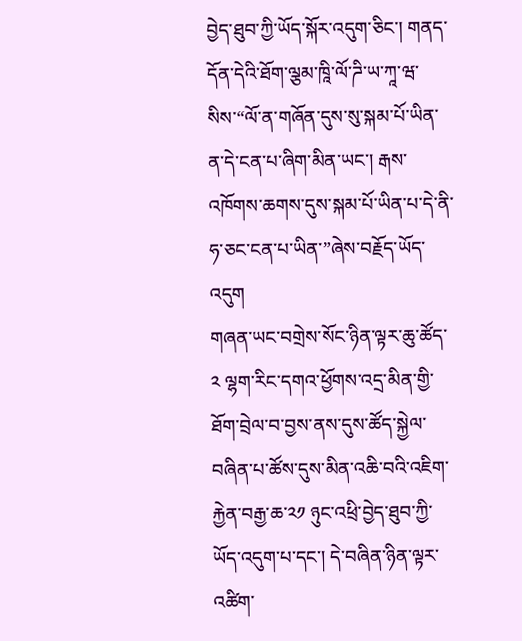བྱེད་ཐུབ་ཀྱི་ཡོད་སྐོར་འདུག་ཅིང་། གནད་དོན་དེའི་ཐོག་ལྕམ་ཁཱི་ལོ་ཌི་ཡ་ཀཱ་ཝ་སིས་“ལོ་ན་གཞོན་དུས་སུ་སྐམ་པོ་ཡིན་ན་དེ་ངན་པ་ཞིག་མིན་ཡང་། རྒས་འཁོགས་ཆགས་དུས་སྐམ་པོ་ཡིན་པ་དེ་ནི་ཧ་ཅང་ངན་པ་ཡིན་”ཞེས་བརྗོད་ཡོད་འདུག
གཞན་ཡང་བགྲེས་སོང་ཉིན་ལྟར་ཆུ་ཚོད་༢ ལྷག་རིང་དགའ་ཕྱོགས་འདྲ་མིན་གྱི་ཐོག་བྲེལ་བ་བྱས་ནས་དུས་ཚོད་སྐྱེལ་བཞིན་པ་ཚོས་དུས་མིན་འཆི་བའི་འཇིག་རྐྱེན་བརྒྱ་ཆ་༢༡ ཉུང་འཕྲི་བྱེད་ཐུབ་ཀྱི་ཡོད་འདུག་པ་དང་། དེ་བཞིན་ཉིན་ལྟར་འཚིག་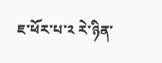ཇ་ཕོར་པ་༢ རེ་ཉིན་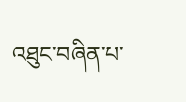འཐུང་བཞིན་པ་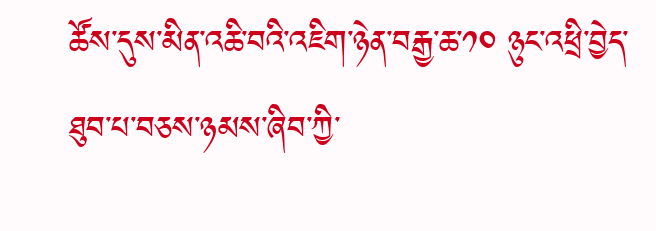ཚོས་དུས་མིན་འཆི་བའི་འཇིག་ཉེན་བརྒྱ་ཆ་༡༠ ཉུང་འཕྲི་བྱེད་ཐུབ་པ་བཅས་ཉམས་ཞིབ་ཀྱི་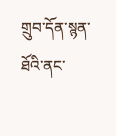གྲུབ་དོན་སྙན་ཐོའི་ནང་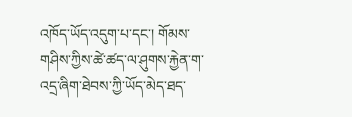འཁོད་ཡོད་འདུག་པ་དང་། གོམས་གཤིས་ཀྱིས་ཚེ་ཚད་ལ་ཤུགས་རྐྱེན་ག་འདྲ་ཞིག་ཐེབས་ཀྱི་ཡོད་མེད་ཐད་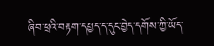ཞིབ་ཕྲའི་བརྟག་དཔྱད་ད་དུང་བྱེད་དགོས་ཀྱི་ཡོད་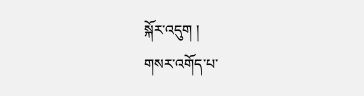སྐོར་འདུག །
གསར་འགོད་པ་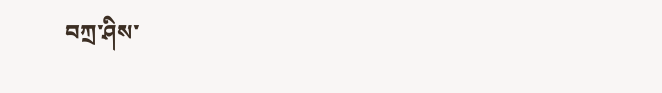བཀྲ་ཤིས་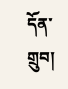དོན་གྲུབ།